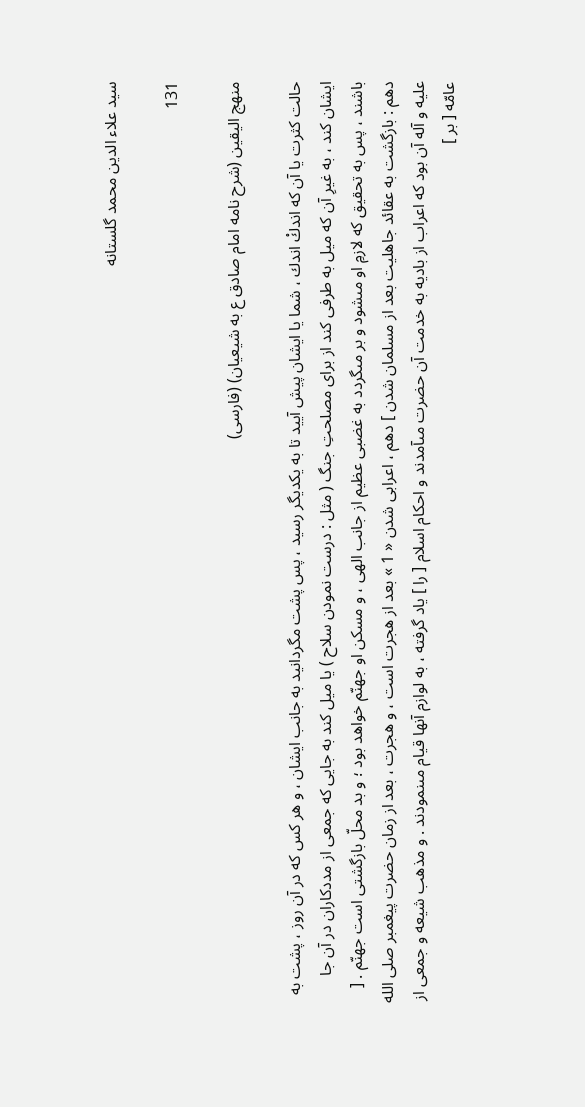سيد علاء الدين محمد گلستانه

131

منهج اليقين (شرح نامه امام صادق ع به شيعيان) (فارسى)

حالت كثرت يا آن كه اندكْ اندك ، شما يا ايشان پيش آييد تا به يكديگر رسيد ، پس پشت مگردانيد به جانب ايشان ، و هر كس كه در آن روز ، پشت به ايشان كند ، به غيرِ آن كه ميل به طرفى كند از براى مصلحتِ جنگ ( مثل : درست نمودن سلاح ) يا ميل كند به جايى كه جمعى از مددكاران در آن جا باشند ، پس به تحقيق كه لازمِ او مىشود و بر مىگردد به غضبى عظيم از جانب الهى ، و مسكن او جهنّم خواهد بود ؛ و بد محلّ بازگشتى است جهنّم . [ دهم : بازگشت به عقائد جاهليت بعد از مسلمان شدن ] دهم ، اعرابى شدن « 1 » بعد از هجرت است ، و هجرت ، بعد از زمان حضرت پيغمبر صلى الله عليه و آله آن بود كه اعراب از باديه به خدمت آن حضرت مىآمدند و احكام اسلام [ را ] ياد گرفته ، به لوازم آنها قيام مىنمودند . و مذهب شيعه و جمعى از عامّه [ بر ]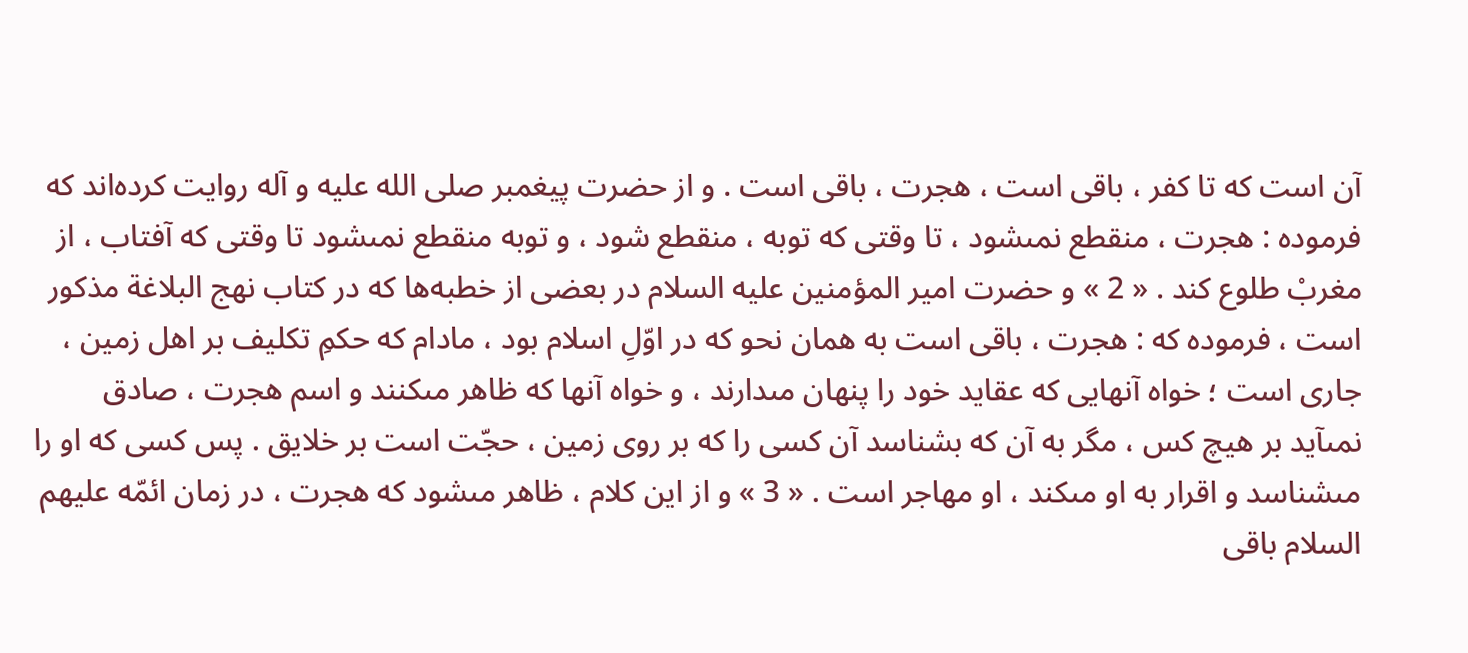آن است كه تا كفر ، باقى است ، هجرت ، باقى است . و از حضرت پيغمبر صلى الله عليه و آله روايت كرده‌اند كه فرموده : هجرت ، منقطع نمىشود ، تا وقتى كه توبه ، منقطع شود ، و توبه منقطع نمىشود تا وقتى كه آفتاب ، از مغربْ طلوع كند . « 2 » و حضرت امير المؤمنين عليه السلام در بعضى از خطبه‌ها كه در كتاب نهج البلاغة مذكور است ، فرموده كه : هجرت ، باقى است به همان نحو كه در اوّلِ اسلام بود ، مادام كه حكمِ تكليف بر اهل زمين ، جارى است ؛ خواه آنهايى كه عقايد خود را پنهان مىدارند ، و خواه آنها كه ظاهر مىكنند و اسم هجرت ، صادق نمىآيد بر هيچ كس ، مگر به آن كه بشناسد آن كسى را كه بر روى زمين ، حجّت است بر خلايق . پس كسى كه او را مىشناسد و اقرار به او مىكند ، او مهاجر است . « 3 » و از اين كلام ، ظاهر مىشود كه هجرت ، در زمان ائمّه عليهم السلام باقى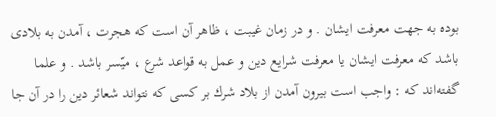بوده به جهت معرفت ايشان . و در زمان غيبت ، ظاهر آن است كه هجرت ، آمدن به بلادى باشد كه معرفت ايشان يا معرفت شرايع دين و عمل به قواعد شرع ، ميّسر باشد . و علما گفته‌اند كه : واجب است بيرون آمدن از بلاد شرك بر كسى كه نتواند شعائر دين را در آن جا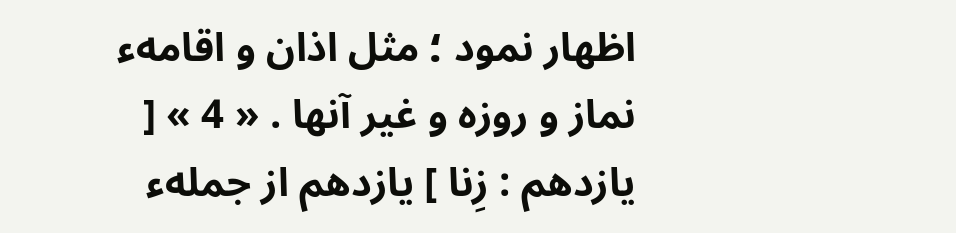اظهار نمود ؛ مثل اذان و اقامهء نماز و روزه و غير آنها . « 4 » [ يازدهم : زِنا ] يازدهم از جملهء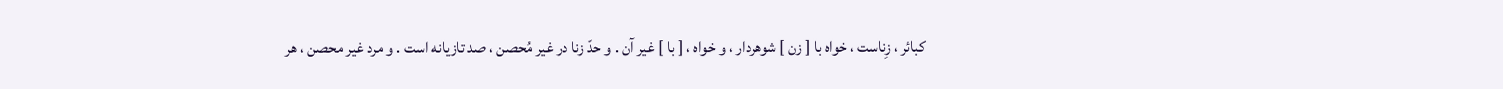كبائر ، زِناست ، خواه با [ زن ] شوهردار ، و خواه ، [ با ] غير آن . و حدّ زنا در غير مُحصن ، صد تازيانه است . و مرد غير محصن ، هر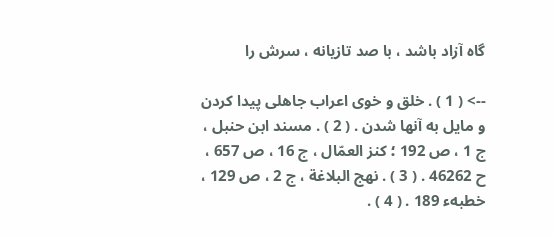گاه آزاد باشد ، با صد تازيانه ، سرش را

--> ( 1 ) . خلق و خوى اعراب جاهلى پيدا كردن و مايل به آنها شدن . ( 2 ) . مسند ابن حنبل ، ج 1 ، ص 192 ؛ كنز العمّال ، ج 16 ، ص 657 ، ح 46262 . ( 3 ) . نهج البلاغة ، ج 2 ، ص 129 ، خطبهء 189 . ( 4 ) .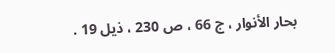بحار الأنوار ، ج 66 ، ص 230 ، ذيل 19 .